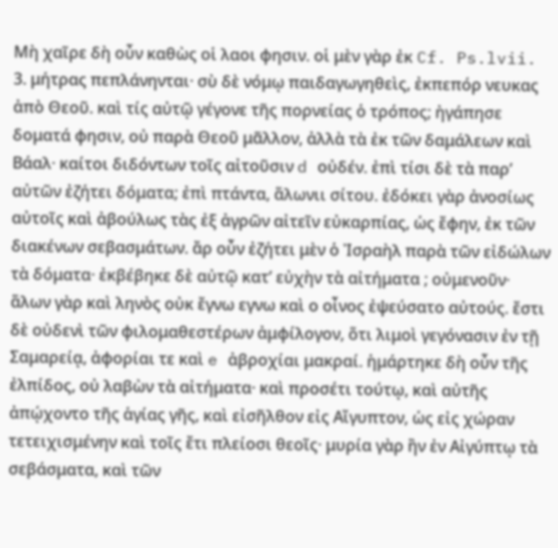Μὴ χαῖρε δὴ οὖν καθὼς οἱ λαοι φησιν. οἱ μὲν γὰρ ἐκ Cf. Ps.lvii. 3. μήτρας πεπλάνηνται· σὺ δὲ νόμῳ παιδαγωγηθεὶς, ἐκπεπόρ νευκας ἀπὸ Θεοῦ. καὶ τίς αὐτῷ γέγονε τῆς πορνείας ὁ τρόπος; ἠγάπησε δοματά φησιν, οὐ παρὰ Θεοῦ μᾶλλον, ἀλλὰ τὰ ἐκ τῶν δαμάλεων καὶ Βάαλ· καίτοι διδόντων τοῖς αἰτοῦσιν d οὐδέν. ἐπὶ τίσι δὲ τὰ παρ’ αὐτῶν ἐζήτει δόματα; ἐπὶ πτάντα, ἅλωνιι σίτου. ἐδόκει γὰρ ἀνοσίως αὐτοῖς καὶ ἀβούλως τὰς ἐξ ἀγρῶν αἰτεῖν εὐκαρπίας, ὡς ἔφην, ἐκ τῶν διακένων σεβασμάτων. ἄρ οὖν ἐζήτει μὲν ὁ Ἰσραὴλ παρὰ τῶν εἰδώλων τὰ δόματα· ἐκβέβηκε δὲ αὐτῷ κατ’ εὐχὴν τὰ αἰτήματα ; οὐμενοῦν· ἅλων γὰρ καὶ ληνὸς οὐκ ἔγνω εγνω καὶ ο οἶνος ἐψεύσατο αὐτούς. ἔστι δὲ οὐδενὶ τῶν φιλομαθεστέρων ἀμφίλογον, ὅτι λιμοὶ γεγόνασιν ἐν τῇ Σαμαρείᾳ, ἀφορίαι τε καὶ e ἀβροχίαι μακραί. ἡμάρτηκε δὴ οὖν τῆς ἐλπίδος, οὐ λαβὼν τὰ αἰτήματα· καὶ προσέτι τούτῳ, καὶ αὐτῆς ἀπῴχοντο τῆς ἁγίας γῆς, καὶ εἰσῆλθον εἰς Αἴγυπτον, ὡς εἰς χώραν τετειχισμένην καὶ τοῖς ἔτι πλείοσι θεοῖς· μυρία γὰρ ἢν ἐν Αἰγύπτῳ τὰ σεβάσματα, καὶ τῶν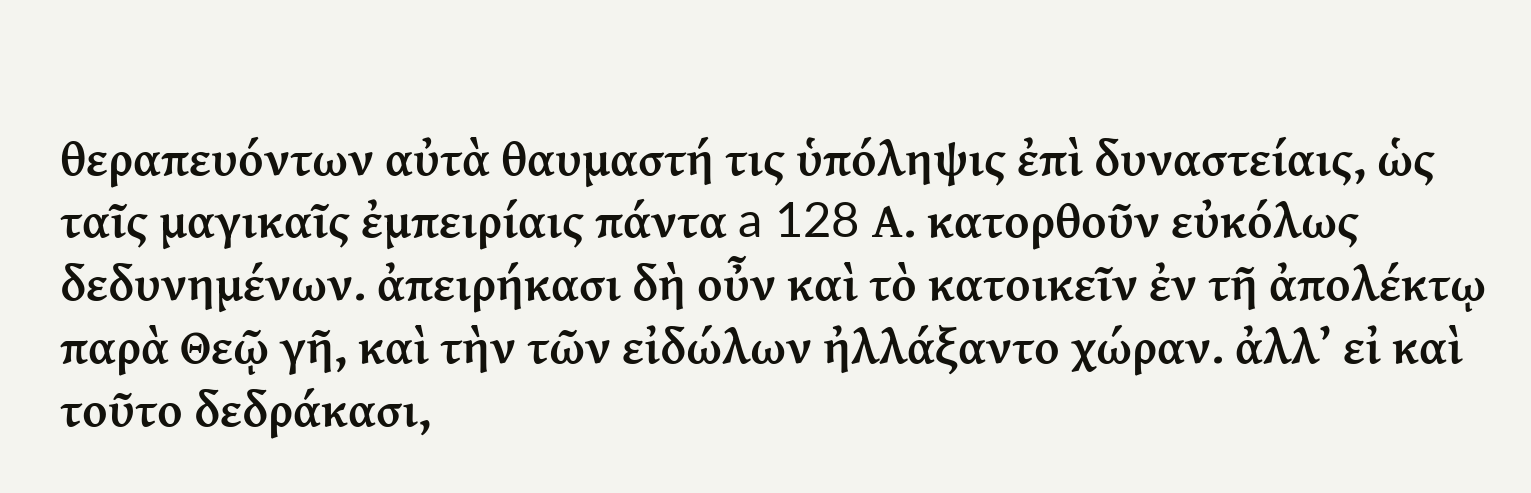θεραπευόντων αὐτὰ θαυμαστή τις ὑπόληψις ἐπὶ δυναστείαις, ὡς ταῖς μαγικαῖς ἐμπειρίαις πάντα a 128 Α. κατορθοῦν εὐκόλως δεδυνημένων. ἀπειρήκασι δὴ οὖν καὶ τὸ κατοικεῖν ἐν τῆ ἀπολέκτῳ παρὰ Θεῷ γῆ, καὶ τὴν τῶν εἰδώλων ἠλλάξαντο χώραν. ἀλλ’ εἰ καὶ τοῦτο δεδράκασι,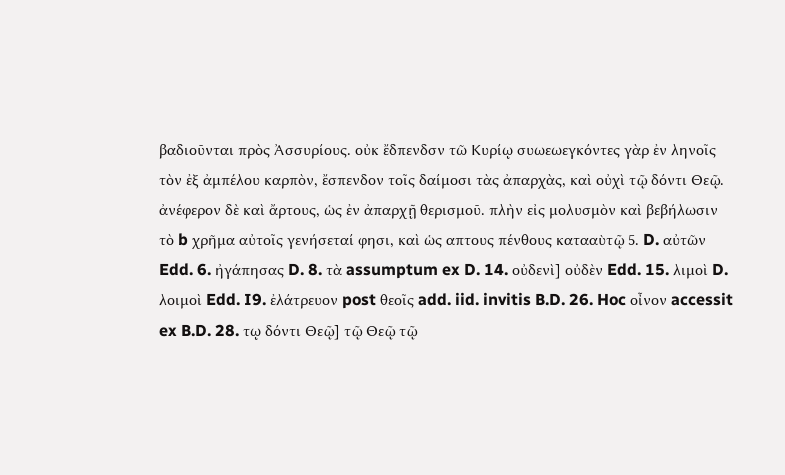βαδιοῦνται πρὸς Ἀσσυρίους. οὐκ ἔδπενδσν τῶ Κυρίῳ συωεωεγκόντες γὰρ ἐν ληνοῖς τὸν ἐξ ἀμπέλου καρπὸν, ἔσπενδον τοῖς δαίμοσι τὰς ἀπαρχὰς, καὶ οὐχὶ τῷ δόντι Θεῷ. ἀνέφερον δὲ καὶ ἄρτους, ὡς ἐν ἀπαρχῇ θερισμοῦ. πλὴν εἰς μολυσμὸν καὶ βεβήλωσιν τὸ b χρῆμα αὐτοῖς γενήσεταί φησι, καὶ ὡς απτους πένθους κατααὺτῷ 5. D. αὐτῶν Edd. 6. ἠγάπησας D. 8. τὰ assumptum ex D. 14. οὐδενὶ] οὐδὲν Edd. 15. λιμοὶ D. λοιμοὶ Edd. I9. ἐλάτρευον post θεοῖς add. iid. invitis B.D. 26. Hoc οἶνον accessit ex B.D. 28. τῳ δόντι Θεῷ] τῷ Θεῷ τῷ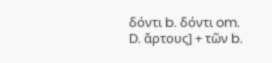δόντι b. δόντι om. D. ἄρτους] + τῶν b.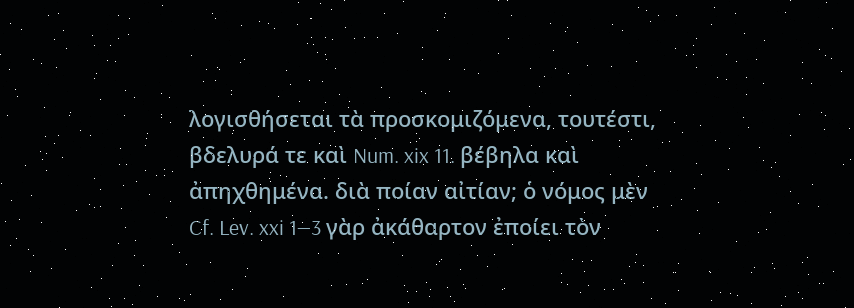λογισθήσεται τὰ προσκομιζόμενα, τουτέστι, βδελυρά τε καὶ Num. xix 11. βέβηλα καὶ ἀπηχθημένα. διὰ ποίαν αἰτίαν; ὁ νόμος μὲν Cf. Lev. xxi 1—3 γὰρ ἀκάθαρτον ἐποίει τὸν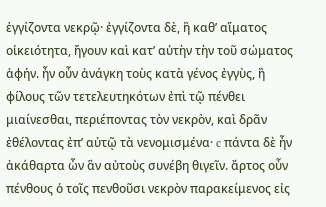ἐγγίζοντα νεκρῷ· ἐγγίζοντα δὲ, ἢ καθ’ αἵματος οἰκειότητα, ἤγουν καὶ κατ’ αὐτὴν τὴν τοῦ σώματος ἁφήν. ἦν οὖν ἀνάγκη τοὺς κατὰ γένος ἐγγὺς, ἢ φίλους τῶν τετελευτηκότων ἐπὶ τῷ πένθει μιαίνεσθαι, περιέποντας τὸν νεκρὸν, καὶ δρᾶν ἐθέλοντας ἐπ’ αὐτῷ τὰ νενομισμένα· c πάντα δὲ ἦν ἀκάθαρτα ὧν ἃν αὐτοὺς συνέβη θιγεῖν. ἄρτος οὖν πένθους ὁ τοῖς πενθοῦσι νεκρὸν παρακείμενος εἰς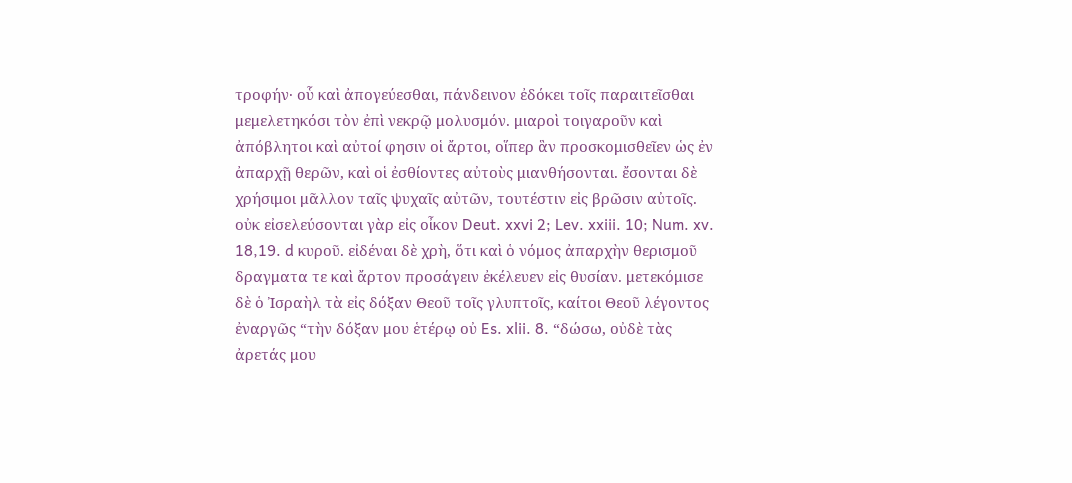τροφήν· οὗ καὶ ἀπογεύεσθαι, πάνδεινον ἐδόκει τοῖς παραιτεῖσθαι μεμελετηκόσι τὸν ἐπὶ νεκρῷ μολυσμόν. μιαροὶ τοιγαροῦν καὶ ἀπόβλητοι καὶ αὐτοί φησιν οἱ ἄρτοι, οἵπερ ἃν προσκομισθεῖεν ὡς ἐν ἀπαρχῇ θερῶν, καὶ οἱ ἐσθίοντες αὐτοὺς μιανθήσονται. ἔσονται δὲ χρήσιμοι μᾶλλον ταῖς ψυχαῖς αὐτῶν, τουτέστιν εἰς βρῶσιν αὐτοῖς. οὐκ εἰσελεύσονται γὰρ εἰς οἶκον Deut. xxvi 2; Lev. xxiii. 10; Num. xv. 18,19. d κυροῦ. εἰδέναι δὲ χρὴ, ὅτι καὶ ὁ νόμος ἀπαρχὴν θερισμοῦ δραγματα τε καὶ ἄρτον προσάγειν ἐκέλευεν εἰς θυσίαν. μετεκόμισε δὲ ὁ Ἰσραὴλ τὰ εἰς δόξαν Θεοῦ τοῖς γλυπτοῖς, καίτοι Θεοῦ λέγοντος ἐναργῶς “τὴν δόξαν μου ἑτέρῳ οὐ Es. xlii. 8. “δώσω, οὐδὲ τὰς ἀρετάς μου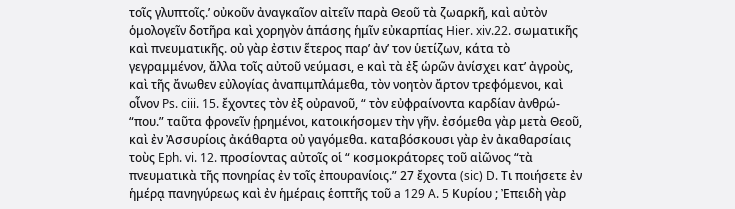τοῖς γλυπτοῖς.’ οὐκοῦν ἀναγκαῖον αἰτεῖν παρὰ Θεοῦ τὰ ζωαρκῆ, καὶ αὐτὸν ὁμολογεῖν δοτῆρα καὶ χορηγὸν ἁπάσης ἡμῖν εὐκαρπίας Hier. xiv.22. σωματικῆς καὶ πνευματικῆς. οὐ γὰρ ἐστιν ἕτερος παρ’ ἀν’ τον ὑετίζων, κάτα τὸ γεγραμμένον, ἄλλα τοῖς αὐτοῦ νεύμασι, e καὶ τὰ ἐξ ὡρῶν ἀνίσχει κατ’ ἀγροὺς, καὶ τῆς ἄνωθεν εὐλογίας ἀναπιμπλάμεθα, τὸν νοητὸν ἄρτον τρεφόμενοι, καὶ οἶνον Ps. ciii. 15. ἔχοντες τὸν ἐξ οὐρανοῦ, “ τὸν εὐφραίνοντα καρδίαν ἀνθρώ- “που.” ταῦτα φρονεῖν ᾑρημένοι, κατοικήσομεν τὴν γῆν. ἐσόμεθα γὰρ μετὰ Θεοῦ, καὶ ἐν Ἀσσυρίοις ἀκάθαρτα οὐ γαγόμεθα. καταβόσκουσι γὰρ ἐν ἀκαθαρσίαις τοὺς Eph. vi. 12. προσίοντας αὐτοῖς οἱ “ κοσμοκράτορες τοῦ αἰῶνος “τὰ πνευματικὰ τῆς πονηρίας ἐν τοῖς ἐπουρανίοις.” 27 ἔχοντα (sic) D. Τι ποιήσετε ἐν ἡμέρᾳ πανηγύρεως καὶ ἐν ἡμέραις ἑοπτῆς τοῦ a 129 A. 5 Κυρίου ; Ἐπειδὴ γὰρ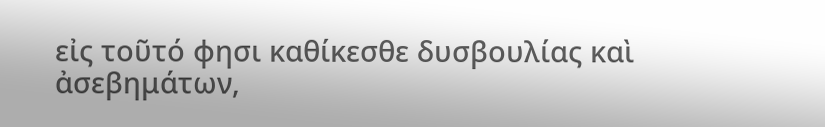εἰς τοῦτό φησι καθίκεσθε δυσβουλίας καὶ ἀσεβημάτων,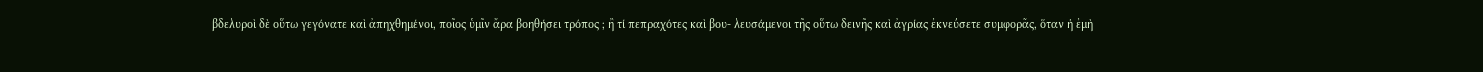βδελυροὶ δὲ οὕτω γεγόνατε καὶ ἀπηχθημένοι, ποῖος ὑμῖν ἄρα βοηθήσει τρόπος ; ἢ τί πεπραχότες καὶ βου- λευσάμενοι τῆς οὕτω δεινῆς καὶ ἀγρίας ἐκνεύσετε συμφορᾶς, ὅταν ἡ ἐμὴ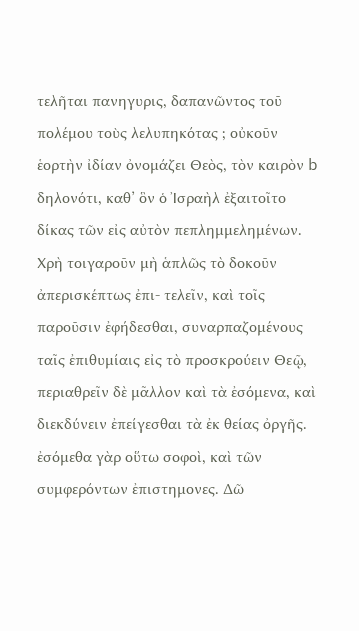τελῆται πανηγυρις, δαπανῶντος τοῦ πολέμου τοὺς λελυπηκότας ; οὐκοῦν ἑορτὴν ἰδίαν ὀνομάζει Θεὸς, τὸν καιρὸν b δηλονότι, καθ’ ὃν ὁ Ἰσραὴλ ἐξαιτοῖτο δίκας τῶν εἰς αὐτὸν πεπλημμελημένων. Χρὴ τοιγαροῦν μὴ ἁπλῶς τὸ δοκοῦν ἀπερισκέπτως ἐπι- τελεῖν, καὶ τοῖς παροῦσιν ἐφήδεσθαι, συναρπαζομένους ταῖς ἐπιθυμίαις εἰς τὸ προσκρούειν Θεῷ, περιαθρεῖν δὲ μᾶλλον καὶ τὰ ἐσόμενα, καὶ διεκδύνειν ἐπείγεσθαι τὰ ἐκ θείας ὀργῆς. ἐσόμεθα γὰρ οὕτω σοφοὶ, καὶ τῶν συμφερόντων ἐπιστημονες. Δῶ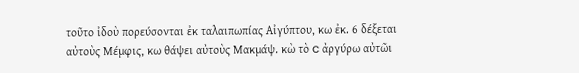τοῦτο ἰδοὺ πορεύσονται ἐκ ταλαιπωπίας Αἰγύπτου, κω ἐκ. 6 δέξεται αὐτοὺς Μέμφις, κω θάψει αὐτοὺς Μακμάψ. κὼ τὸ c ἀργύρω αὐτῶι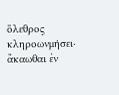ὄλεθρος κληροωνμήσει· ἄκαωθαι ἐν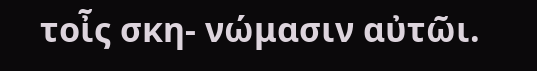τοἶς σκη- νώμασιν αὐτῶι.